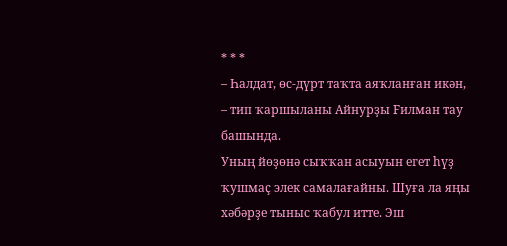* * *
– Һалдат, өс-дүрт таҡта аяҡланған икән, – тип ҡаршыланы Айнурҙы Fилман тау башында.
Уның йөҙөнә сыҡҡан асыуын егет һүҙ ҡушмаҫ элек самалағайны. Шуға ла яңы хәбәрҙе тыныс ҡабул итте. Эш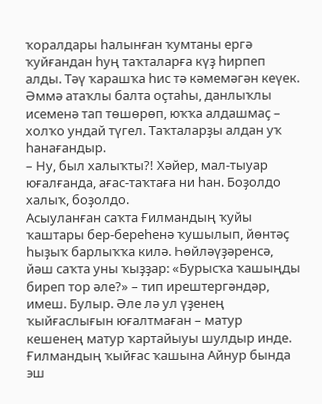ҡоралдары һалынған ҡумтаны ергә ҡуйғандан һуң таҡталарға күҙ һирпеп алды. Тәү ҡарашҡа һис тә кәмемәгән кеүек. Әммә атаҡлы балта оҫтаһы, данлыҡлы исеменә тап төшөрөп, юҡҡа алдашмаҫ – холҡо ундай түгел. Таҡталарҙы алдан уҡ һанағандыр.
– Ну, был халыҡты?! Хәйер, мал-тыуар юғалғанда, ағас-таҡтаға ни һан. Боҙолдо халыҡ, боҙолдо.
Асыуланған саҡта Ғилмандың ҡуйы ҡаштары бер-береһенә ҡушылып, йөнтәҫ һыҙыҡ барлыҡҡа килә. Һөйләүҙәренсә, йәш саҡта уны ҡыҙҙар: «Бурысҡа ҡашыңды биреп тор әле?» – тип ирештергәндәр, имеш. Булыр. Әле лә ул үҙенең ҡыйғаслығын юғалтмаған – матур кешенең матур ҡартайыуы шулдыр инде.
Ғилмандың ҡыйғас ҡашына Айнур бында эш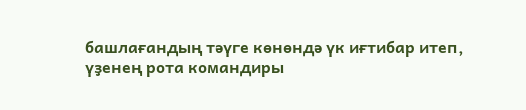башлағандың тәүге көнөндә үк иғтибар итеп, үҙенең рота командиры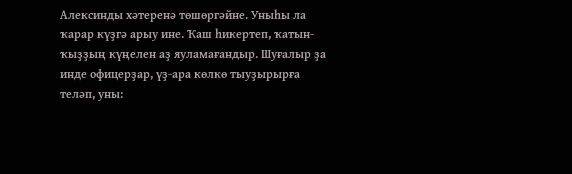Алексинды хәтеренә төшөргәйне. Уныһы ла ҡарар күҙгә арыу ине. Ҡаш һикертеп, ҡатын-ҡыҙҙың күңелен аҙ яуламағандыр. Шуғалыр ҙа инде офицерҙар, үҙ-ара көлкө тыуҙырырға теләп, уны: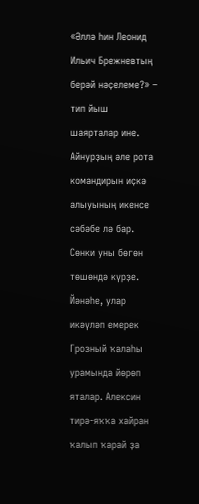«Әллә һин Леонид Ильич Брежневтың берәй нәҫелеме?» – тип йыш шаярталар ине.
Айнурҙың әле рота командирын иҫкә алыуының икенсе сәбәбе лә бар. Сөнки уны бөгөн төшөндә күрҙе. Йәнәһе, улар икәүләп емерек Грозный ҡалаһы урамында йөрөп яталар. Алексин тирә-яҡҡа хайран ҡалып ҡарай ҙа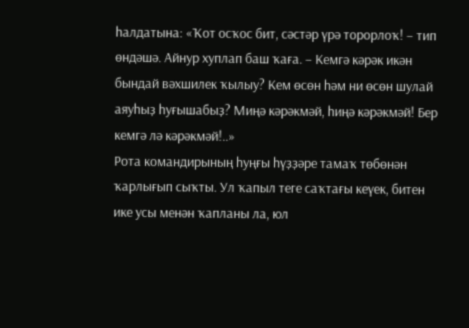һалдатына: «Ҡот осҡос бит, сәстәр үрә торорлоҡ! – тип өндәшә. Айнур хуплап баш ҡаға. – Кемгә кәрәк икән бындай вәхшилек ҡылыу? Кем өсөн һәм ни өсөн шулай аяуһыҙ һуғышабыҙ? Миңә кәрәкмәй, һиңә кәрәкмәй! Бер кемгә лә кәрәкмәй!..»
Рота командирының һуңғы һүҙҙәре тамаҡ төбөнән ҡарлығып сыҡты. Ул ҡапыл теге саҡтағы кеүек, битен ике усы менән ҡапланы ла, юл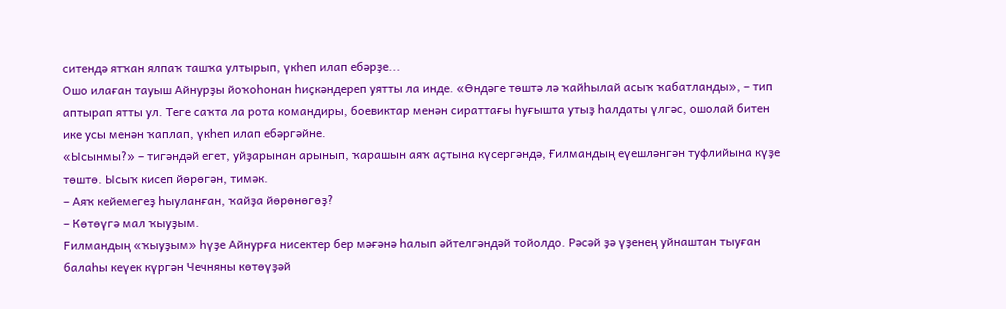ситендә ятҡан ялпаҡ ташҡа ултырып, үкһеп илап ебәрҙе...
Ошо илаған тауыш Айнурҙы йоҡоһонан һиҫкәндереп уятты ла инде. «Өндәге төштә лә ҡайһылай асыҡ ҡабатланды», – тип аптырап ятты ул. Теге саҡта ла рота командиры, боевиктар менән сираттағы һуғышта утыҙ һалдаты үлгәс, ошолай битен ике усы менән ҡаплап, үкһеп илап ебәргәйне.
«Ысынмы?» – тигәндәй егет, уйҙарынан арынып, ҡарашын аяҡ аҫтына күсергәндә, Ғилмандың еүешләнгән туфлийына күҙе төштө. Ысыҡ кисеп йөрөгән, тимәк.
– Аяҡ кейемегеҙ һыуланған, ҡайҙа йөрөнөгөҙ?
– Көтөүгә мал ҡыуҙым.
Fилмандың «ҡыуҙым» һүҙе Айнурға нисектер бер мәғәнә һалып әйтелгәндәй тойолдо. Рәсәй ҙә үҙенең уйнаштан тыуған балаһы кеүек күргән Чечняны көтөүҙәй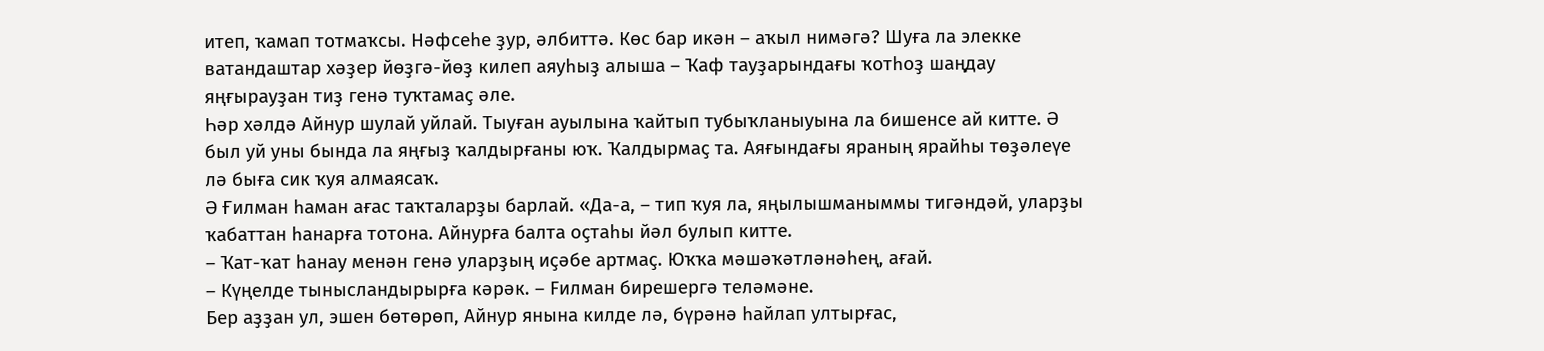итеп, ҡамап тотмаҡсы. Нәфсеһе ҙур, әлбиттә. Көс бар икән – аҡыл нимәгә? Шуға ла элекке ватандаштар хәҙер йөҙгә-йөҙ килеп аяуһыҙ алыша – Ҡаф тауҙарындағы ҡотһоҙ шаңдау яңғырауҙан тиҙ генә туҡтамаҫ әле.
Һәр хәлдә Айнур шулай уйлай. Тыуған ауылына ҡайтып тубыҡланыуына ла бишенсе ай китте. Ә был уй уны бында ла яңғыҙ ҡалдырғаны юҡ. Ҡалдырмаҫ та. Аяғындағы яраның ярайһы төҙәлеүе лә быға сик ҡуя алмаясаҡ.
Ә Ғилман һаман ағас таҡталарҙы барлай. «Да-а, – тип ҡуя ла, яңылышманыммы тигәндәй, уларҙы ҡабаттан һанарға тотона. Айнурға балта оҫтаһы йәл булып китте.
– Ҡат-ҡат һанау менән генә уларҙың иҫәбе артмаҫ. Юҡҡа мәшәҡәтләнәһең, ағай.
– Күңелде тынысландырырға кәрәк. – Fилман бирешергә теләмәне.
Бер аҙҙан ул, эшен бөтөрөп, Айнур янына килде лә, бүрәнә һайлап ултырғас,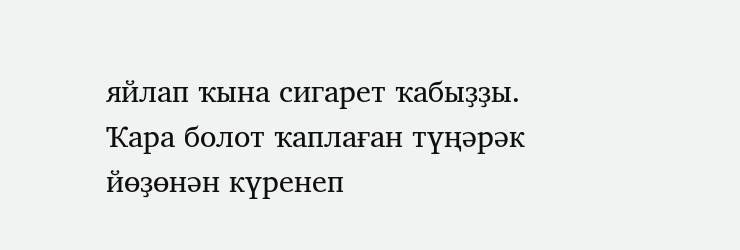яйлап ҡына сигарет ҡабыҙҙы. Ҡара болот ҡаплаған түңәрәк йөҙөнән күренеп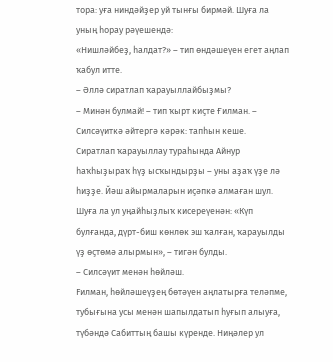тора: уға ниндәйҙер уй тынғы бирмәй. Шуға ла уның һорау рәүешендә:
«Нишләйбеҙ, һалдат?» – тип өндәшеүен егет аңлап ҡабул итте.
– Әллә сиратлап ҡарауыллайбыҙмы?
– Минән булмай! – тип ҡырт киҫте Ғилман. – Силсәүиткә әйтергә кәрәк: тапһын кеше.
Сиратлап ҡарауыллау тураһында Айнур һаҡһыҙыраҡ һүҙ ысҡындырҙы – уны аҙаҡ үҙе лә һиҙҙе. Йәш айырмаларын иҫәпкә алмаған шул. Шуға ла ул уңайһыҙлыҡ кисереүенән: «Күп булғанда, дүрт-биш көнлөк эш ҡалған, ҡарауылды үҙ өҫтөмә алырмын», – тигән булды.
– Силсәүит менән һөйләш.
Fилман, һөйләшеүҙең бөтәүен аңлатырға теләпме, тубығына усы менән шапылдатып һуғып алыуға, түбәндә Сабиттың башы күренде. Ниңәлер ул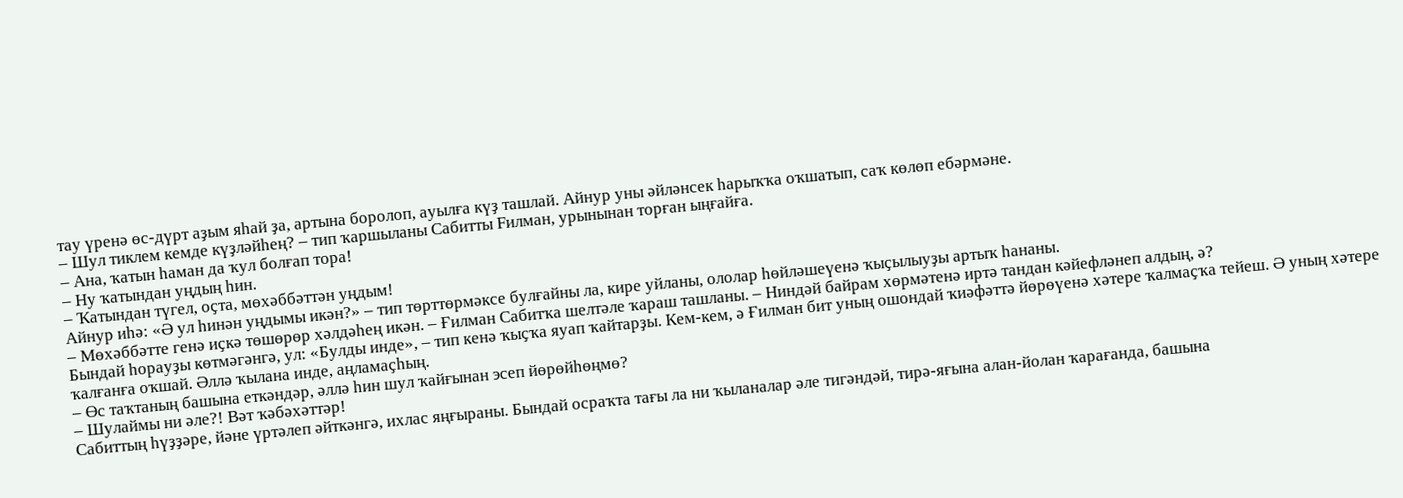тау үренә өс-дүрт аҙым яһай ҙа, артына боролоп, ауылға күҙ ташлай. Айнур уны әйләнсек һарыҡҡа оҡшатып, саҡ көлөп ебәрмәне.
– Шул тиклем кемде күҙләйһең? – тип ҡаршыланы Сабитты Fилман, урынынан торған ыңғайға.
– Ана, ҡатын һаман да ҡул болғап тора!
– Ну ҡатындан уңдың һин.
– Ҡатындан түгел, оҫта, мөхәббәттән уңдым!
Айнур иһә: «Ә ул һинән уңдымы икән?» – тип төрттөрмәксе булғайны ла, кире уйланы, ололар һөйләшеүенә ҡыҫылыуҙы артыҡ һананы.
– Мөхәббәтте генә иҫкә төшөрөр хәлдәһең икән. – Ғилман Сабитҡа шелтәле ҡараш ташланы. – Ниндәй байрам хөрмәтенә иртә тандан кәйефләнеп алдың, ә?
Бындай һорауҙы көтмәгәнгә, ул: «Булды инде», – тип кенә ҡыҫҡа яуап ҡайтарҙы. Кем-кем, ә Ғилман бит уның ошондай ҡиәфәттә йөрөүенә хәтере ҡалмаҫҡа тейеш. Ә уның хәтере ҡалғанға оҡшай. Әллә ҡылана инде, аңламаҫһың.
– Өс таҡтаның башына еткәндәр, әллә һин шул ҡайғынан эсеп йөрөйһөңмө?
– Шулаймы ни әле?! Вәт ҡәбәхәттәр!
Сабиттың һүҙҙәре, йәне үртәлеп әйткәнгә, ихлас яңғыраны. Бындай осраҡта тағы ла ни ҡыланалар әле тигәндәй, тирә-яғына алан-йолан ҡарағанда, башына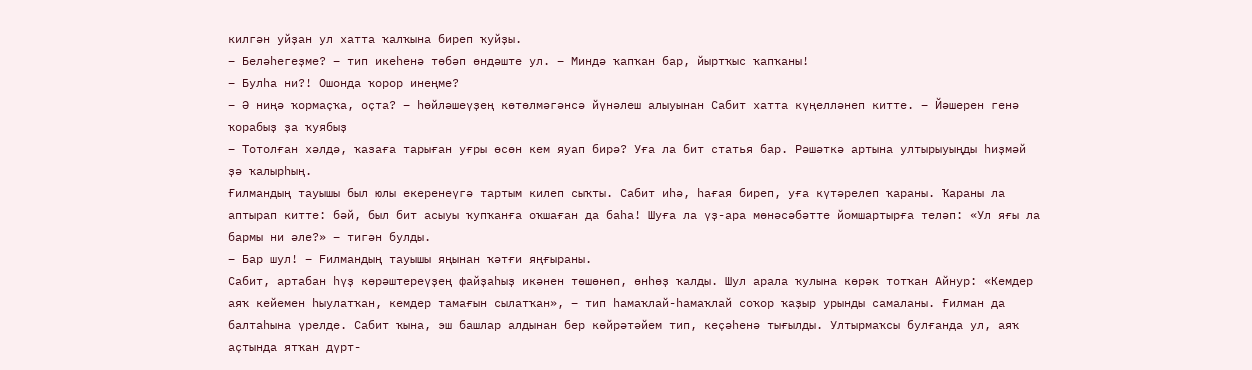килгән уйҙан ул хатта ҡалҡына биреп ҡуйҙы.
– Беләһегеҙме? – тип икеһенә төбәп өндәште ул. – Миндә ҡапҡан бар, йыртҡыс ҡапҡаны!
– Булһа ни?! Ошонда ҡорор инеңме?
– Ә ниңә ҡормаҫҡа, оҫта? – һөйләшеүҙең көтөлмәгәнсә йүнәлеш алыуынан Сабит хатта күңелләнеп китте. – Йәшерен генә ҡорабыҙ ҙа ҡуябыҙ
– Тотолған хәлдә, ҡазаға тарыған уғры өсөн кем яуап бирә? Уға ла бит статья бар. Рәшәткә артына ултырыуыңды һиҙмәй ҙә ҡалырһың.
Ғилмандың тауышы был юлы екеренеүгә тартым килеп сыҡты. Сабит иһә, һағая биреп, уға күтәрелеп ҡараны. Ҡараны ла аптырап китте: бәй, был бит асыуы ҡупҡанға оҡшаған да баһа! Шуға ла үҙ-ара мөнәсәбәтте йомшартырға теләп: «Ул яғы ла бармы ни әле?» – тигән булды.
– Бар шул! – Fилмандың тауышы яңынан ҡәтғи яңғыраны.
Сабит, артабан һүҙ көрәштереүҙең файҙаһыҙ икәнен төшөнөп, өнһөҙ ҡалды. Шул арала ҡулына көрәк тотҡан Айнур: «Кемдер аяҡ кейемен һыулатҡан, кемдер тамағын сылатҡан», – тип һамаҡлай-һамаҡлай соҡор ҡаҙыр урынды самаланы. Ғилман да балтаһына үрелде. Сабит ҡына, эш башлар алдынан бер көйрәтәйем тип, кеҫәһенә тығылды. Ултырмаҡсы булғанда ул, аяҡ аҫтында ятҡан дүрт-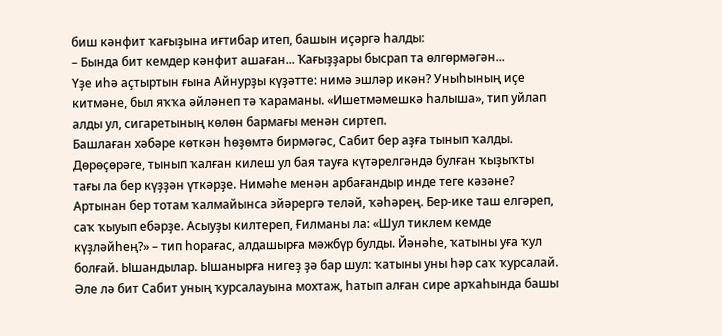биш кәнфит ҡағыҙына иғтибар итеп, башын иҫәргә һалды:
– Бында бит кемдер кәнфит ашаған... Ҡағыҙҙары бысрап та өлгөрмәгән...
Үҙе иһә аҫтыртын ғына Айнурҙы күҙәтте: нимә эшләр икән? Уныһының иҫе китмәне, был яҡҡа әйләнеп тә ҡараманы. «Ишетмәмешкә һалыша», тип уйлап алды ул, сигаретының көлөн бармағы менән сиртеп.
Башлаған хәбәре көткән һөҙөмтә бирмәгәс, Сабит бер аҙға тынып ҡалды. Дөрөҫөрәге, тынып ҡалған килеш ул бая тауға күтәрелгәндә булған ҡыҙыҡты тағы ла бер күҙҙән үткәрҙе. Нимәһе менән арбағандыр инде теге кәзәне? Артынан бер тотам ҡалмайынса эйәрергә теләй, ҡәһәрең. Бер-ике таш елгәреп, саҡ ҡыуып ебәрҙе. Асыуҙы килтереп, Ғилманы ла: «Шул тиклем кемде күҙләйһең?» – тип һорағас, алдашырға мәжбүр булды. Йәнәһе, ҡатыны уға ҡул болғай. Ышандылар. Ышанырға нигеҙ ҙә бар шул: ҡатыны уны һәр саҡ ҡурсалай.
Әле лә бит Сабит уның ҡурсалауына мохтаж, һатып алған сире арҡаһында башы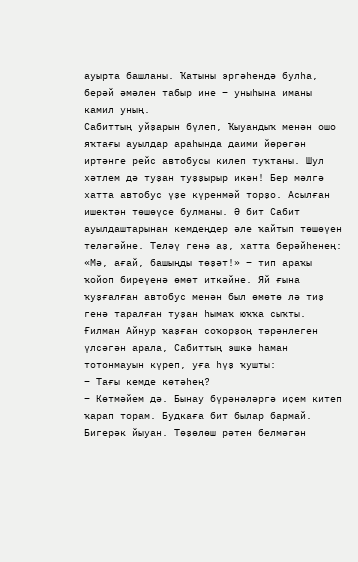ауырта башланы. Ҡатыны эргәһендә булһа, берәй әмәлен табыр ине – уныһына иманы камил уның.
Сабиттың уйҙарын бүлеп, Ҡыуандыҡ менән ошо яҡтағы ауылдар араһында даими йөрөгән иртәнге рейс автобусы килеп туҡтаны. Шул хәтлем дә туҙан туҙҙырыр икән! Бер мәлгә хатта автобус үҙе күренмәй торҙо. Асылған ишектән төшөүсе булманы. Ә бит Сабит ауылдаштарынан кемдеңдер әле ҡайтып төшөүен теләгәйне. Теләү генә аҙ, хатта берәйһенең: «Мә, ағай, башыңды төҙәт!» – тип араҡы ҡойоп биреүенә өмөт иткәйне. Яй ғына ҡуҙғалған автобус менән был өмөтө лә тиҙ генә таралған туҙан һымаҡ юҡҡа сыҡты.
Ғилман Айнур ҡаҙған соҡорҙоң тәрәнлеген үлсәгән арала, Сабиттың эшкә һаман тотонмауын күреп, уға һүҙ ҡушты:
– Тағы кемде көтәһең?
– Көтмәйем дә. Бынау бүрәнәләргә иҫем китеп ҡарап торам. Будкаға бит былар бармай. Бигерәк йыуан. Төҙөлөш рәтен белмәгән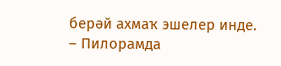берәй ахмаҡ эшелер инде.
– Пилорамда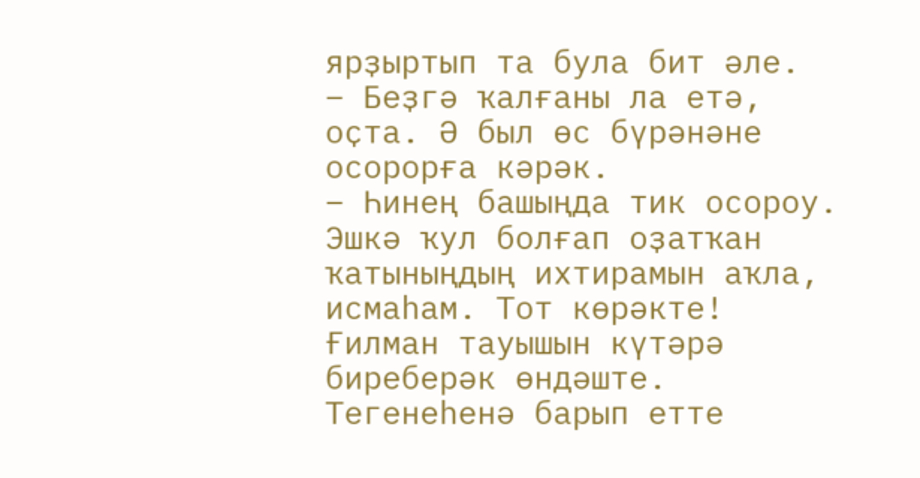ярҙыртып та була бит әле.
– Беҙгә ҡалғаны ла етә, оҫта. Ә был өс бүрәнәне осорорға кәрәк.
– Һинең башыңда тик осороу. Эшкә ҡул болғап оҙатҡан ҡатыныңдың ихтирамын аҡла, исмаһам. Тот көрәкте!
Ғилман тауышын күтәрә биреберәк өндәште. Тегенеһенә барып етте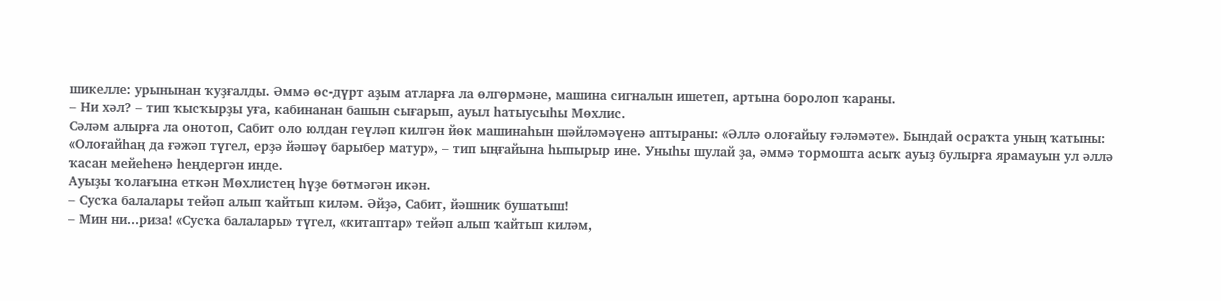шикелле: урынынан ҡуҙғалды. Әммә өс-дүрт аҙым атларға ла өлгөрмәне, машина сигналын ишетеп, артына боролоп ҡараны.
– Ни хәл? – тип ҡысҡырҙы уға, кабинанан башын сығарып, ауыл һатыусыһы Мөхлис.
Сәләм алырға ла онотоп, Сабит оло юлдан геүләп килгән йөк машинаһын шәйләмәүенә аптыраны: «Әллә олоғайыу ғәләмәте». Бындай осраҡта уның ҡатыны: «Олоғайһаң да ғәжәп түгел, ерҙә йәшәү барыбер матур», – тип ыңғайына һыпырыр ине. Уныһы шулай ҙа, әммә тормошта асыҡ ауыҙ булырға ярамауын ул әллә ҡасан мейеһенә һеңдергән инде.
Ауыҙы ҡолағына еткән Мөхлистең һүҙе бөтмәгән икән.
– Сусҡа балалары тейәп алып ҡайтып киләм. Әйҙә, Сабит, йәшник бушатыш!
– Мин ни...риза! «Сусҡа балалары» түгел, «китаптар» тейәп алып ҡайтып киләм,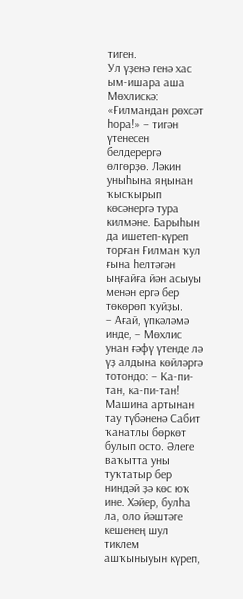тиген.
Ул үҙенә генә хас ым-ишара аша Мөхлискә: «Ғилмандан рөхсәт һора!» – тигән үтенесен белдерергә өлгөрҙө. Ләкин уныһына яңынан ҡысҡырып көсәнергә тура килмәне. Барыһын да ишетеп-күреп торған Ғилман ҡул ғына һелтәгән ыңғайға йән асыуы менән ергә бер төкөрөп ҡуйҙы.
– Ағай, үпкәләмә инде, – Мөхлис унан ғәфү үтенде лә үҙ алдына көйләргә тотондо: – Ка-пи-тан, ка-пи-тан!
Машина артынан тау түбәненә Сабит ҡанатлы бөркөт булып осто. Әлеге ваҡытта уны туҡтатыр бер ниндәй ҙә көс юҡ ине. Хәйер, булһа ла, оло йәштәге кешенең шул тиклем ашҡыныуын күреп,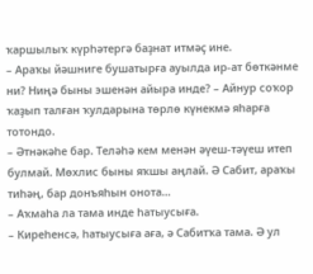ҡаршылыҡ күрһәтергә баҙнат итмәҫ ине.
– Араҡы йәшниге бушатырға ауылда ир-ат бөткәнме ни? Ниңә быны эшенән айыра инде? – Айнур соҡор ҡаҙып талған ҡулдарына төрлө күнекмә яһарға тотондо.
– Әтнәкәһе бар. Теләһә кем менән әүеш-тәүеш итеп булмай. Мөхлис быны яҡшы аңлай. Ә Сабит, араҡы тиһәң, бар донъяһын онота...
– Аҡмаһа ла тама инде һатыусыға.
– Киреһенсә, һатыусыға аға, ә Сабитҡа тама. Ә ул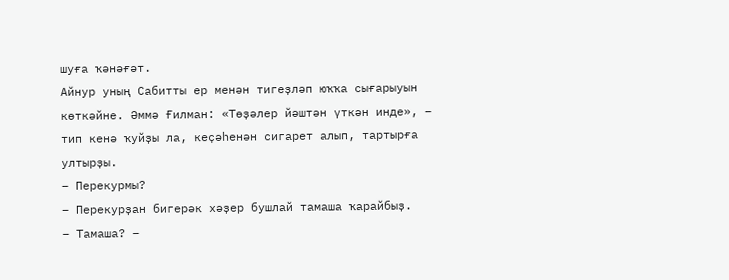шуға ҡәнәғәт.
Айнур уның Сабитты ер менән тигеҙләп юҡҡа сығарыуын көткәйне. Әммә Ғилман: «Төҙәлер йәштән үткән инде», – тип кенә ҡуйҙы ла, кеҫәһенән сигарет алып, тартырға ултырҙы.
– Перекурмы?
– Перекурҙан бигерәк хәҙер бушлай тамаша ҡарайбыҙ.
– Тамаша? –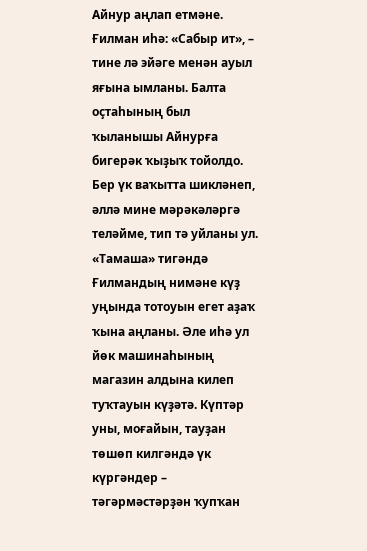Айнур аңлап етмәне.
Ғилман иһә: «Сабыр ит», – тине лә эйәге менән ауыл яғына ымланы. Балта оҫтаһының был ҡыланышы Айнурға бигерәк ҡыҙыҡ тойолдо. Бер үк ваҡытта шикләнеп, әллә мине мәрәкәләргә теләйме, тип тә уйланы ул.
«Тамаша» тигәндә Ғилмандың нимәне күҙ уңында тотоуын егет аҙаҡ ҡына аңланы. Әле иһә ул йөк машинаһының магазин алдына килеп туҡтауын күҙәтә. Күптәр уны, моғайын, тауҙан төшөп килгәндә үк күргәндер – тәгәрмәстәрҙән ҡупҡан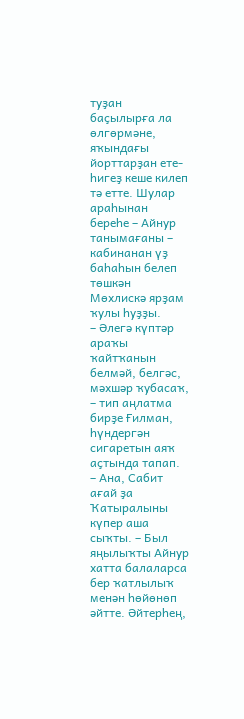туҙан баҫылырға ла өлгөрмәне, яҡындағы йорттарҙан ете-һигеҙ кеше килеп тә етте. Шулар араһынан береһе – Айнур танымағаны – кабинанан үҙ баһаһын белеп төшкән Мөхлискә ярҙам ҡулы һуҙҙы.
– Әлегә күптәр араҡы ҡайтҡанын белмәй, белгәс, мәхшәр ҡубасаҡ, – тип аңлатма бирҙе Ғилман, һүндергән сигаретын аяҡ аҫтында тапап.
– Ана, Сабит ағай ҙа Ҡатыралыны күпер аша сыҡты. – Был яңылыҡты Айнур хатта балаларса бер ҡатлылыҡ менән һөйөнөп әйтте. Әйтерһең,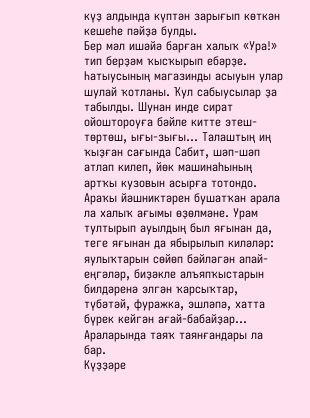күҙ алдында күптән зарығып көткән кешеһе пәйҙә булды.
Бер мәл ишәйә барған халыҡ «Ура!» тип берҙәм ҡысҡырып ебәрҙе. Һатыусының магазинды асыуын улар шулай ҡотланы. Ҡул сабыусылар ҙа табылды. Шунан инде сират ойоштороуға бәйле китте этеш-төртөш, ығы-зығы... Талаштың иң ҡыҙған сағында Сабит, шәп-шәп атлап килеп, йөк машинаһының артҡы кузовын асырға тотондо.
Араҡы йәшниктәрен бушатҡан арала ла халыҡ ағымы өҙөлмәне. Урам тултырып ауылдың был яғынан да, теге яғынан да ябырылып киләләр: яулыҡтарын сөйөп бәйләгән апай-еңгәләр, биҙәкле алъяпҡыстарын билдәренә элгән ҡарсыҡтар, түбәтәй, фуражка, эшләпә, хатта бүрек кейгән ағай-бабайҙар... Араларында таяҡ таянғандары ла бар.
Күҙҙәре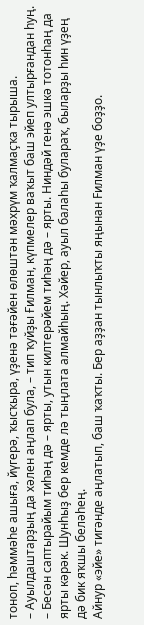тоноп, һәммәһе ашыға, йүгерә, ҡысҡыра, үҙенә тәғәйен өлөштән мәхрүм ҡалмаҫҡа тырыша.
– Ауылдаштарҙың да хәлен аңлап була, – тип ҡуйҙы Ғилман, күпмелер ваҡыт баш эйеп ултырғандан һуң. – Бесән саптырайым тиһәң дә – ярты, утын килтерәйем тиһәң дә – ярты. Ниндәй генә эшкә тотонһаң да ярты кәрәк. Шунһыҙ бер кемде лә тыңлата алмайһың. Хәйер, ауыл балаһы булараҡ, быларҙы һин үҙең дә бик яҡшы беләһең.
Айнур «эйе» тигәнде аңлатып, баш ҡаҡты. Бер аҙҙан тынлыҡты яңынан Fилман үҙе боҙҙо.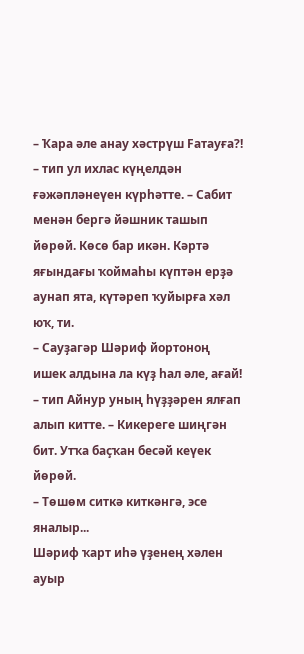– Ҡара әле анау хәстрүш Fатауға?! – тип ул ихлас күңелдән ғәжәпләнеүен күрһәтте. – Сабит менән бергә йәшник ташып йөрөй. Көсө бар икән. Кәртә яғындағы ҡоймаһы күптән ерҙә аунап ята, күтәреп ҡуйырға хәл юҡ, ти.
– Сауҙагәр Шәриф йортоноң ишек алдына ла күҙ һал әле, ағай! – тип Айнур уның һүҙҙәрен ялғап алып китте. – Кикереге шиңгән бит. Утҡа баҫҡан бесәй кеүек йөрөй.
– Төшөм ситкә киткәнгә, эсе яналыр...
Шәриф ҡарт иһә үҙенең хәлен ауыр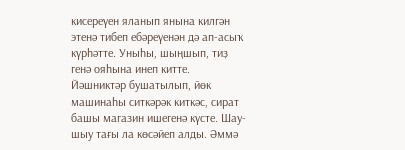кисереүен яланып янына килгән этенә тибеп ебәреүенән дә ап-асыҡ күрһәтте. Уныһы, шыңшып, тиҙ генә ояһына инеп китте.
Йәшниктәр бушатылып, йөк машинаһы ситкәрәк киткәс, сират башы магазин ишегенә күсте. Шау-шыу тағы ла көсәйеп алды. Әммә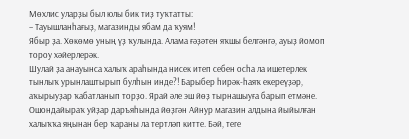Мөхлис уларҙы был юлы бик тиҙ туҡтатты:
– Тауышланһағыҙ, магазинды ябам да ҡуям!
Ябыр ҙа. Хөкөмө уның үҙ ҡулында. Алама ғәҙәтен яҡшы белгәнгә, ауыҙ йомоп тороу хәйерлерәк.
Шулай ҙа анауынса халыҡ араһында нисек итеп себен осһа ла ишетерлек тынлыҡ урынлаштырып булһын инде?! Барыбер һирәк-һаяҡ екереүҙәр, аҡырыуҙар ҡабатланып торҙо. Ярай әле эш йөҙ тырнашыуға барып етмәне.
Ошондайыраҡ уйҙар даръяһында йөҙгән Айнур магазин алдына йыйылған халыҡҡа яңынан бер ҡараны ла тертләп китте. Бәй, теге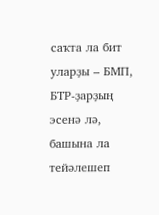саҡта ла бит уларҙы – БМП, БТР-ҙарҙың эсенә лә, башына ла тейәлешеп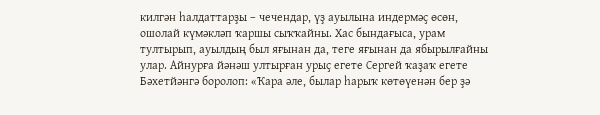килгән һалдаттарҙы – чечендар, үҙ ауылына индермәҫ өсөн, ошолай күмәкләп ҡаршы сыҡҡайны. Хас бындағыса, урам тултырып, ауылдың был яғынан да, теге яғынан да ябырылғайны улар. Айнурға йәнәш ултырған урыҫ егете Сергей ҡаҙаҡ егете Бәхетйәнгә боролоп: «Ҡара әле, былар һарыҡ көтөүенән бер ҙә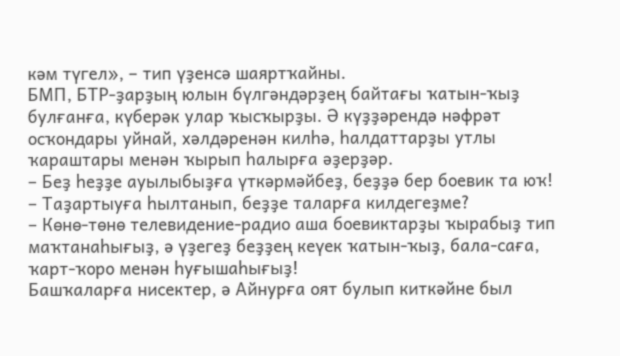кәм түгел», – тип үҙенсә шаяртҡайны.
БМП, БТР-ҙарҙың юлын бүлгәндәрҙең байтағы ҡатын-ҡыҙ булғанға, күберәк улар ҡысҡырҙы. Ә күҙҙәрендә нәфрәт осҡондары уйнай, хәлдәренән килһә, һалдаттарҙы утлы ҡараштары менән ҡырып һалырға әҙерҙәр.
– Беҙ һеҙҙе ауылыбыҙға үткәрмәйбеҙ, беҙҙә бер боевик та юҡ!
– Таҙартыуға һылтанып, беҙҙе таларға килдегеҙме?
– Көнө-төнө телевидение-радио аша боевиктарҙы ҡырабыҙ тип маҡтанаһығыҙ, ә үҙегеҙ беҙҙең кеүек ҡатын-ҡыҙ, бала-саға, ҡарт-ҡоро менән һуғышаһығыҙ!
Башҡаларға нисектер, ә Айнурға оят булып киткәйне был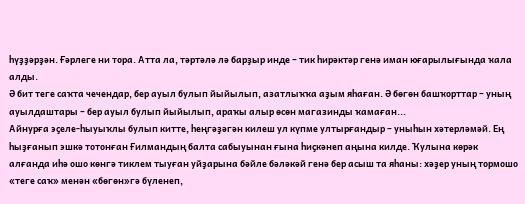һүҙҙәрҙән. Ғәрлеге ни тора. Атта ла, тәртәлә лә барҙыр инде – тик һирәктәр генә иман юғарылығында ҡала алды.
Ә бит теге саҡта чечендар, бер ауыл булып йыйылып, азатлыҡҡа аҙым яһаған. Ә бөгөн башҡорттар – уның ауылдаштары – бер ауыл булып йыйылып, араҡы алыр өсөн магазинды ҡамаған...
Айнурға эҫеле-һыуыҡлы булып китте, һеңгәҙәгән килеш ул күпме ултырғандыр – уныһын хәтерләмәй. Ең һыҙғанып эшкә тотонған Ғилмандың балта сабыуынан ғына һиҫкәнеп аңына килде. Ҡулына көрәк алғанда иһә ошо көнгә тиклем тыуған уйҙарына бәйле бәләкәй генә бер асыш та яһаны: хәҙер уның тормошо «теге саҡ» менән «бөгөн»гә бүленеп,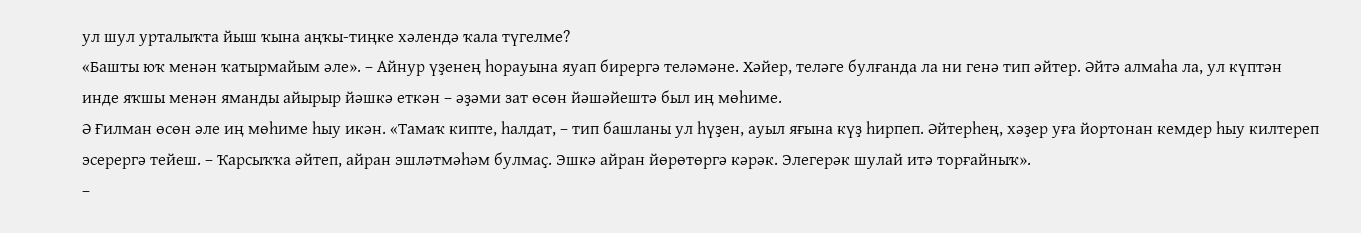ул шул урталыҡта йыш ҡына аңҡы-тиңке хәлендә ҡала түгелме?
«Башты юҡ менән ҡатырмайым әле». – Айнур үҙенең һорауына яуап бирергә теләмәне. Хәйер, теләге булғанда ла ни генә тип әйтер. Әйтә алмаһа ла, ул күптән инде яҡшы менән яманды айырыр йәшкә еткән – әҙәми зат өсөн йәшәйештә был иң мөһиме.
Ә Ғилман өсөн әле иң мөһиме һыу икән. «Тамаҡ кипте, һалдат, – тип башланы ул һүҙен, ауыл яғына күҙ һирпеп. Әйтерһең, хәҙер уға йортонан кемдер һыу килтереп эсерергә тейеш. – Ҡарсыҡҡа әйтеп, айран эшләтмәһәм булмаҫ. Эшкә айран йөрөтөргә кәрәк. Элегерәк шулай итә торғайныҡ».
–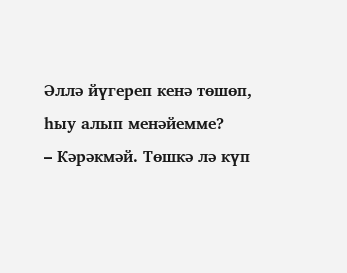Әллә йүгереп кенә төшөп, һыу алып менәйемме?
– Кәрәкмәй. Төшкә лә күп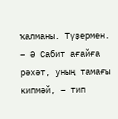ҡалманы. Түҙермен.
– Ә Сабит ағайға рәхәт, уның тамағы кипмәй, – тип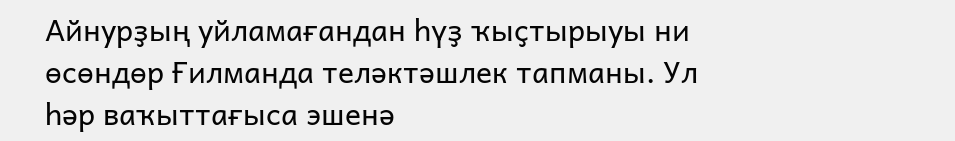Айнурҙың уйламағандан һүҙ ҡыҫтырыуы ни өсөндөр Ғилманда теләктәшлек тапманы. Ул һәр ваҡыттағыса эшенә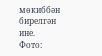мөкиббән бирелгән ине.
Фото: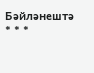Бәйләнештә
* * *